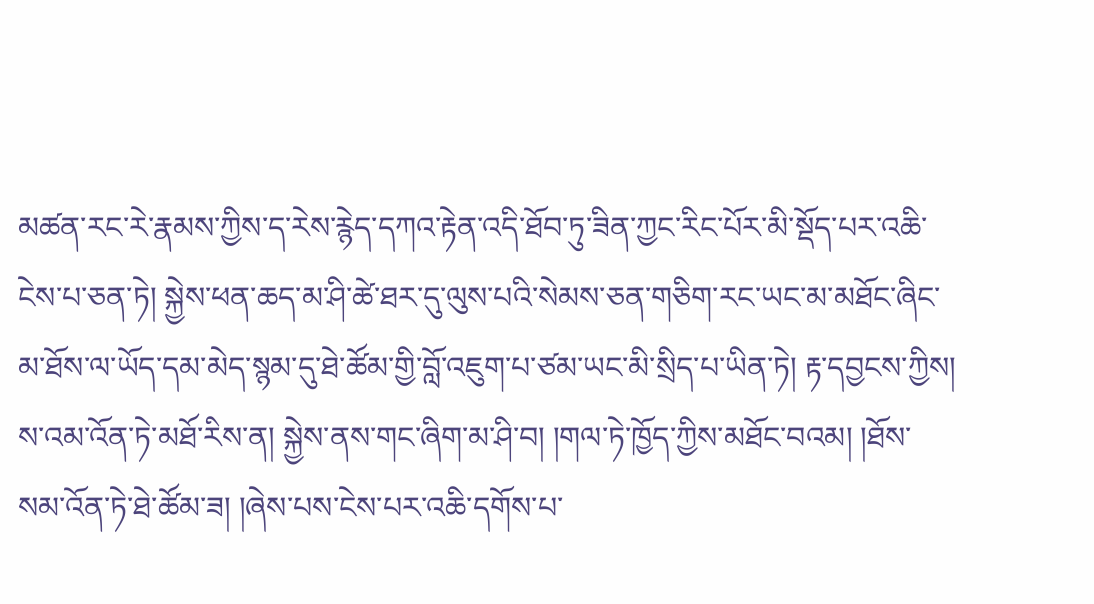མཚན་རང་རེ་རྣམས་ཀྱིས་ད་རེས་རྙེད་དཀའ་རྟེན་འདི་ཐོབ་ཏུ་ཟིན་ཀྱང་རིང་པོར་མི་སྡོད་པར་འཆི་ངེས་པ་ཅན་ཏེ། སྐྱེས་ཕན་ཆད་མ་ཤི་ཚེ་ཐར་དུ་ལུས་པའི་སེམས་ཅན་གཅིག་རང་ཡང་མ་མཐོང་ཞིང་མ་ཐོས་ལ་ཡོད་དམ་མེད་སྙམ་དུ་ཐེ་ཚོམ་གྱི་བློ་འཇུག་པ་ཙམ་ཡང་མི་སྲིད་པ་ཡིན་ཏེ། རྟ་དབྱངས་ཀྱིས། ས་འམ་འོན་ཏེ་མཐོ་རིས་ན། སྐྱེས་ནས་གང་ཞིག་མ་ཤི་བ། །གལ་ཏེ་ཁྱོད་ཀྱིས་མཐོང་བའམ། །ཐོས་སམ་འོན་ཏེ་ཐེ་ཚོམ་ཟ། །ཞེས་པས་ངེས་པར་འཆི་དགོས་པ་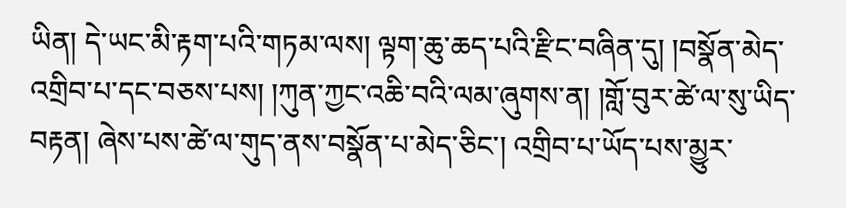ཡིན། དེ་ཡང་མི་རྟག་པའི་གཏམ་ལས། ལྟག་ཆུ་ཆད་པའི་རྫིང་བཞིན་དུ། །བསྣོན་མེད་འགྲིབ་པ་དང་བཅས་པས། །ཀུན་ཀྱང་འཆི་བའི་ལམ་ཞུགས་ན། །གློ་བུར་ཚེ་ལ་སུ་ཡིད་བརྟན། ཞེས་པས་ཚེ་ལ་གུད་ནས་བསྣོན་པ་མེད་ཅིང་། འགྲིབ་པ་ཡོད་པས་མྱུར་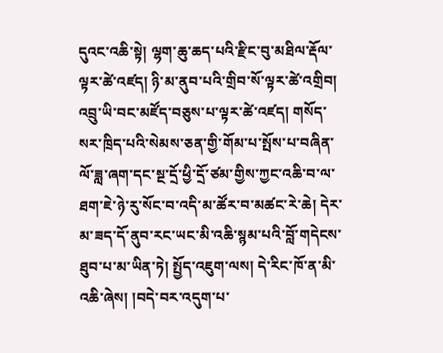དུའང་འཆི་སྟེ། ལྷག་ཆུ་ཆད་པའི་རྫིང་བུ་མཐིལ་རྡོལ་ལྟར་ཚེ་འཛད། ཉི་མ་ནུབ་པའི་གྲིབ་སོ་ལྟར་ཚེ་འགྲིབ། འབྲུ་ཡི་བང་མཛོད་བཅུས་པ་ལྟར་ཚེ་འཛད། གསོད་སར་ཁྲིད་པའི་སེམས་ཅན་གྱི་གོམ་པ་སྤོས་པ་བཞིན་ལོ་ཟླ་ཞག་དང་སྔ་དྲོ་ཕྱི་དྲོ་ཙམ་གྱིས་ཀྱང་འཆི་བ་ལ་ཐག་ཇེ་ཉེ་རུ་སོང་བ་འདི་མ་ཚོར་བ་མཚང་རེ་ཆེ། དེར་མ་ཟད་དོ་ནུབ་རང་ཡང་མི་འཆི་སྙམ་པའི་བློ་གདེངས་ཐུབ་པ་མ་ཡིན་ཏེ། སྤྱོད་འཇུག་ལས། དེ་རིང་ཁོ་ན་མི་འཆི་ཞེས། །བདེ་བར་འདུག་པ་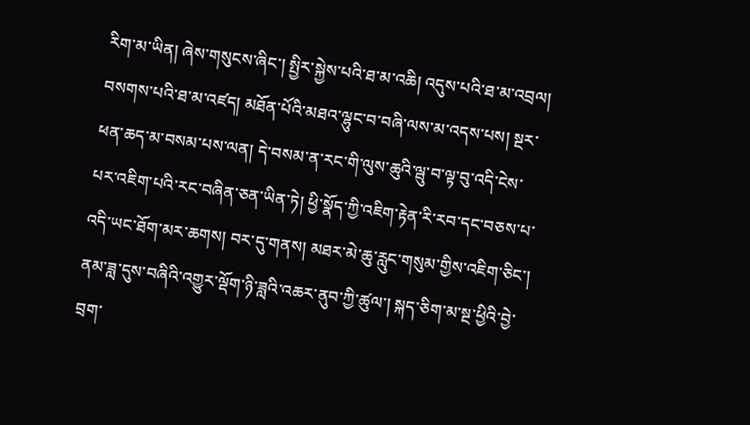རིག་མ་ཡིན། ཞེས་གསུངས་ཞིང་། སྤྱིར་སྐྱེས་པའི་ཐ་མ་འཆི། འདུས་པའི་ཐ་མ་འབྲལ། བསགས་པའི་ཐ་མ་འཛད། མཐོན་པོའི་མཐའ་ལྷུང་བ་བཞི་ལས་མ་འདས་པས། སྔར་ཕན་ཆད་མ་བསམ་པས་ལན། དེ་བསམ་ན་རང་གི་ལུས་ཆུའི་ལྦུ་བ་ལྟ་བུ་འདི་ངེས་པར་འཇིག་པའི་རང་བཞིན་ཅན་ཡིན་ཏེ། ཕྱི་སྣོད་ཀྱི་འཇིག་རྟེན་རི་རབ་དང་བཅས་པ་འདི་ཡང་ཐོག་མར་ཆགས། བར་དུ་གནས། མཐར་མེ་ཆུ་རླུང་གསུམ་གྱིས་འཇིག་ཅིང་། ནམ་ཟླ་དུས་བཞིའི་འགྱུར་ལྡོག་ཉི་ཟླའི་འཆར་ནུབ་ཀྱི་ཚུལ་། སྐད་ཅིག་མ་སྔ་ཕྱིའི་བྱེ་བྲག་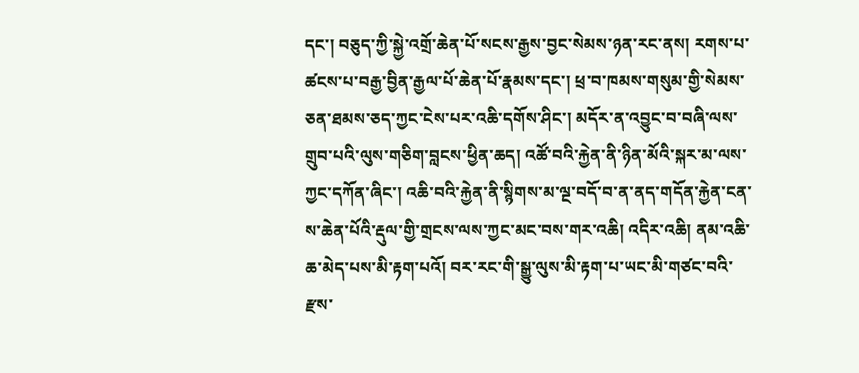དང་། བཅུད་ཀྱི་སྐྱེ་འགྲོ་ཆེན་པོ་སངས་རྒྱས་བྱང་སེམས་ཉན་རང་ནས། རགས་པ་ཚངས་པ་བརྒྱ་བྱིན་རྒྱལ་པོ་ཆེན་པོ་རྣམས་དང་། ཕྲ་བ་ཁམས་གསུམ་གྱི་སེམས་ཅན་ཐམས་ཅད་ཀྱང་ངེས་པར་འཆི་དགོས་ཤིང་། མདོར་ན་འབྱུང་བ་བཞི་ལས་གྲུབ་པའི་ལུས་གཅིག་བླངས་ཕྱིན་ཆད། འཚོ་བའི་རྐྱེན་ནི་ཉིན་མོའི་སྐར་མ་ལས་ཀྱང་དཀོན་ཞིང་། འཆི་བའི་རྐྱེན་ནི་སྙིགས་མ་ལྔ་བདོ་བ་ན་ནད་གདོན་རྐྱེན་ངན་ས་ཆེན་པོའི་རྡུལ་གྱི་གྲངས་ལས་ཀྱང་མང་བས་གར་འཆི། འདིར་འཆི། ནམ་འཆི་ཆ་མེད་པས་མི་རྟག་པའོ། བར་རང་གི་སྒྱུ་ལུས་མི་རྟག་པ་ཡང་མི་གཙང་བའི་རྫས་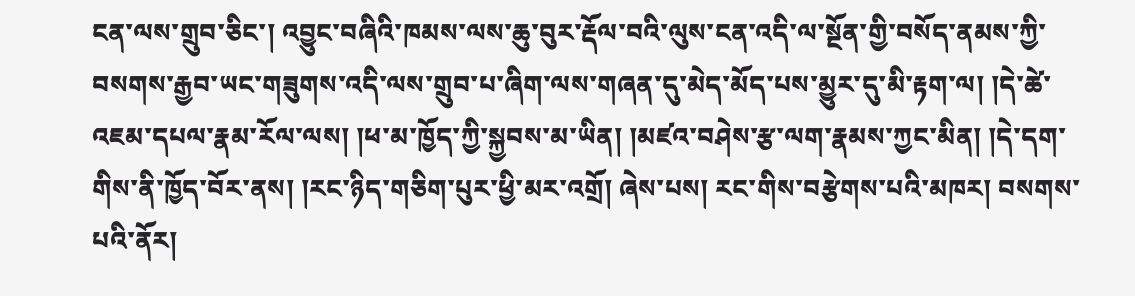ངན་ལས་གྲུབ་ཅིང་། འབྱུང་བཞིའི་ཁམས་ལས་ཆུ་བུར་རྡོལ་བའི་ལུས་ངན་འདི་ལ་སྔོན་གྱི་བསོད་ནམས་ཀྱི་བསགས་རྒྱབ་ཡང་གཟུགས་འདི་ལས་གྲུབ་པ་ཞིག་ལས་གཞན་དུ་མེད་མོད་པས་མྱུར་དུ་མི་རྟག་ལ། །དེ་ཚེ་འཇམ་དཔལ་རྣམ་རོལ་ལས། །ཕ་མ་ཁྱོད་ཀྱི་སྐྱབས་མ་ཡིན། །མཛའ་བཤེས་རྩ་ལག་རྣམས་ཀྱང་མིན། །དེ་དག་གིས་ནི་ཁྱོད་བོར་ནས། །རང་ཉིད་གཅིག་པུར་ཕྱི་མར་འགྲོ། ཞེས་པས། རང་གིས་བརྩེགས་པའི་མཁར། བསགས་པའི་ནོར།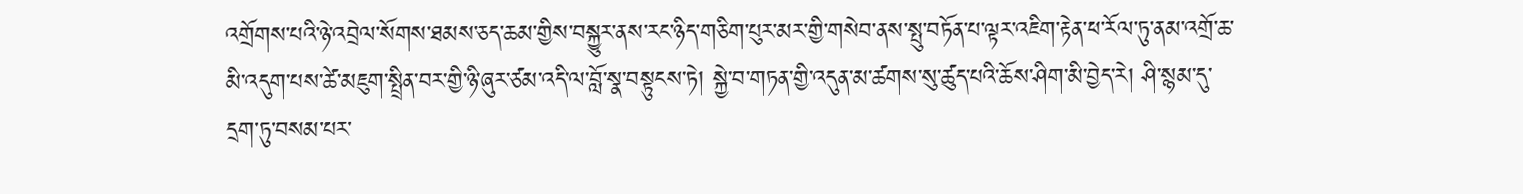འགྲོགས་པའི་ཉེ་འབྲེལ་སོགས་ཐམས་ཅད་ཆམ་གྱིས་བསྐྱུར་ནས་རང་ཉིད་གཅིག་པུར་མར་གྱི་གསེབ་ནས་སྤུ་བཏོན་པ་ལྟར་འཇིག་རྟེན་ཕ་རོལ་ཏུ་ནམ་འགྲོ་ཆ་མི་འདུག་པས་ཚེ་མཇུག་སྤྲིན་བར་གྱི་ཉི་ཞུར་ཙམ་འདི་ལ་བློ་སྣ་བསྟུངས་ཏེ། སྐྱེ་བ་གཏན་གྱི་འདུན་མ་ཚགས་སུ་ཚུད་པའི་ཆོས་ཤིག་མི་བྱེད་རེ། ཤི་སྙམ་དུ་དྲག་ཏུ་བསམ་པར་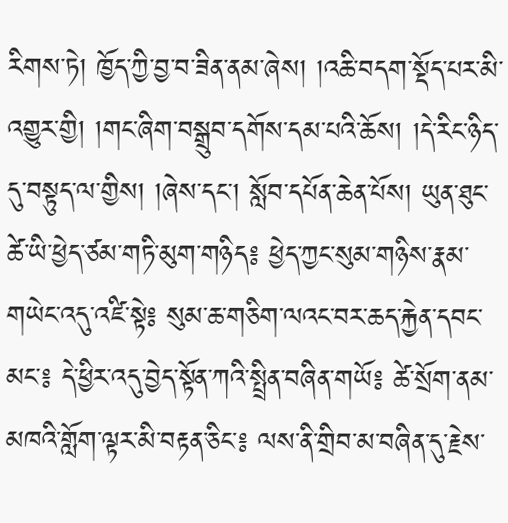རིགས་ཏེ། ཁྱོད་ཀྱི་བྱ་བ་ཟིན་ནམ་ཞེས། །འཆི་བདག་སྡོད་པར་མི་འགྱུར་གྱི། །གང་ཞིག་བསྒྲུབ་དགོས་དམ་པའི་ཆོས། །དེ་རིང་ཉིད་དུ་བསྟུད་ལ་གྱིས། །ཞེས་དང་། སློབ་དཔོན་ཆེན་པོས། ཡུན་ཐུང་ཚེ་ཡི་ཕྱེད་ཙམ་གཏི་མུག་གཉིད༔ ཕྱེད་ཀྱང་སུམ་གཉིས་རྣམ་གཡེང་འདུ་འཛི་སྟེ༔ སུམ་ཆ་གཅིག་ལའང་བར་ཆད་རྐྱེན་དབང་མང་༔ དེ་ཕྱིར་འདུ་བྱེད་སྟོན་ཀའི་སྤྲིན་བཞིན་གཡོ༔ ཚེ་སྲོག་ནམ་མཁའི་གློག་ལྟར་མི་བརྟན་ཅིང་༔ ལས་ནི་གྲིབ་མ་བཞིན་དུ་རྗེས་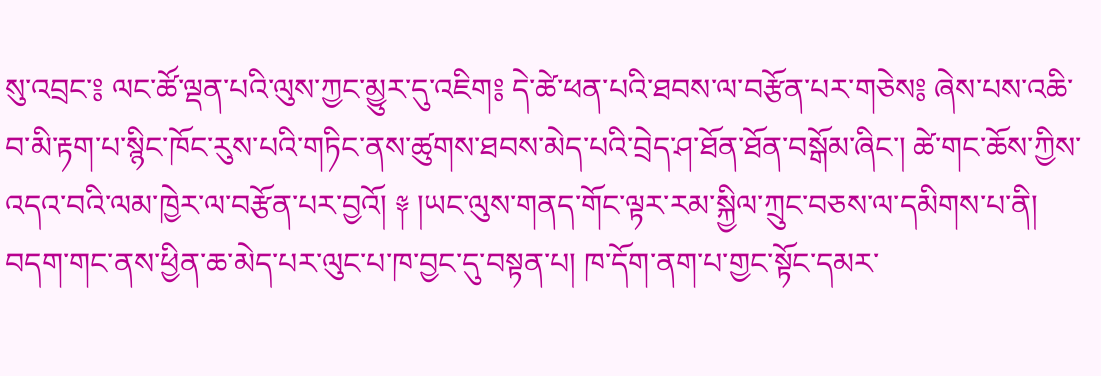སུ་འབྲང་༔ ལང་ཚོ་ལྡན་པའི་ལུས་ཀྱང་མྱུར་དུ་འཇིག༔ དེ་ཚེ་ཕན་པའི་ཐབས་ལ་བརྩོན་པར་གཅེས༔ ཞེས་པས་འཆི་བ་མི་རྟག་པ་སྙིང་ཁོང་རུས་པའི་གཏིང་ནས་ཚུགས་ཐབས་མེད་པའི་བྲེད་ཤ་ཐོན་ཐོན་བསྒོམ་ཞིང་། ཚེ་གང་ཆོས་ཀྱིས་འདའ་བའི་ལམ་ཁྱེར་ལ་བརྩོན་པར་བྱའོ། ༈ །ཡང་ལུས་གནད་གོང་ལྟར་རམ་སྐྱིལ་ཀྲུང་བཅས་ལ་དམིགས་པ་ནི། བདག་གང་ནས་ཕྱིན་ཆ་མེད་པར་ལུང་པ་ཁ་བྱང་དུ་བསྟན་པ། ཁ་དོག་ནག་པ་གྱང་སྟོང་དམར་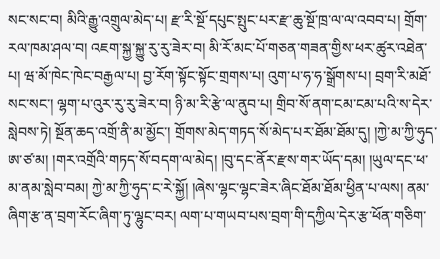སང་སང་བ། མིའི་རྒྱུ་འགྲུལ་མེད་པ། རྫ་རི་སྔོ་དཔུང་སྤུང་པར་རྫ་ཆུ་སྔོ་ཁྲ་ལ་ལ་འབབ་པ། གྲོག་རལ་ཁམ་ཤལ་བ། འཇག་སྐྱ་སྐྱུ་རུ་རུ་ཟེར་བ། མི་རོ་མང་པོ་གཅན་གཟན་གྱིས་ཕར་ཚུར་འཐེན་པ། ཝ་མོ་ཁེང་ཁེང་བརྒྱལ་པ། བྱ་རོག་སྟོང་སྟོང་གྲགས་པ། འུག་པ་ཧ་ཧ་སྒྲོགས་པ། བྲག་རི་མཐོ་སང་སང་། ལྷག་པ་འུར་རུ་རུ་ཟེར་བ། ཉི་མ་རི་རྩེ་ལ་ནུབ་པ། གྲིབ་སོ་ནག་ངམ་ངམ་པའི་ས་དེར་སླེབས་ཏེ། སྔོན་ཆད་འགྲོ་ནི་མ་མྱོང་། གྲོགས་མེད་གཏད་སོ་མེད་པར་ཐོམ་ཐོམ་དུ། །ཀྱེ་མ་ཀྱི་ཧུད་ཨ་ཙ་མ། །གར་འགྲོའི་གཏད་སོ་བདག་ལ་མེད། །བུ་དང་ནོར་རྫས་གར་ཡོད་དམ། །ཡུལ་དང་ཕ་མ་ནམ་སླེབ་བམ། ཀྱེ་མ་ཀྱི་ཧུད་ང་རེ་སྐྱོ། །ཞེས་ལྷང་ལྷང་ཟེར་ཞིང་ཐོམ་ཐོམ་ཕྱིན་པ་ལས། ནམ་ཞིག་རྩ་ན་བྲག་རོང་ཞིག་ཏུ་ལྷུང་བར། ལག་པ་གཡབ་པས་བྲག་གི་དཀྱིལ་དེར་རྩ་ཕོན་གཅིག་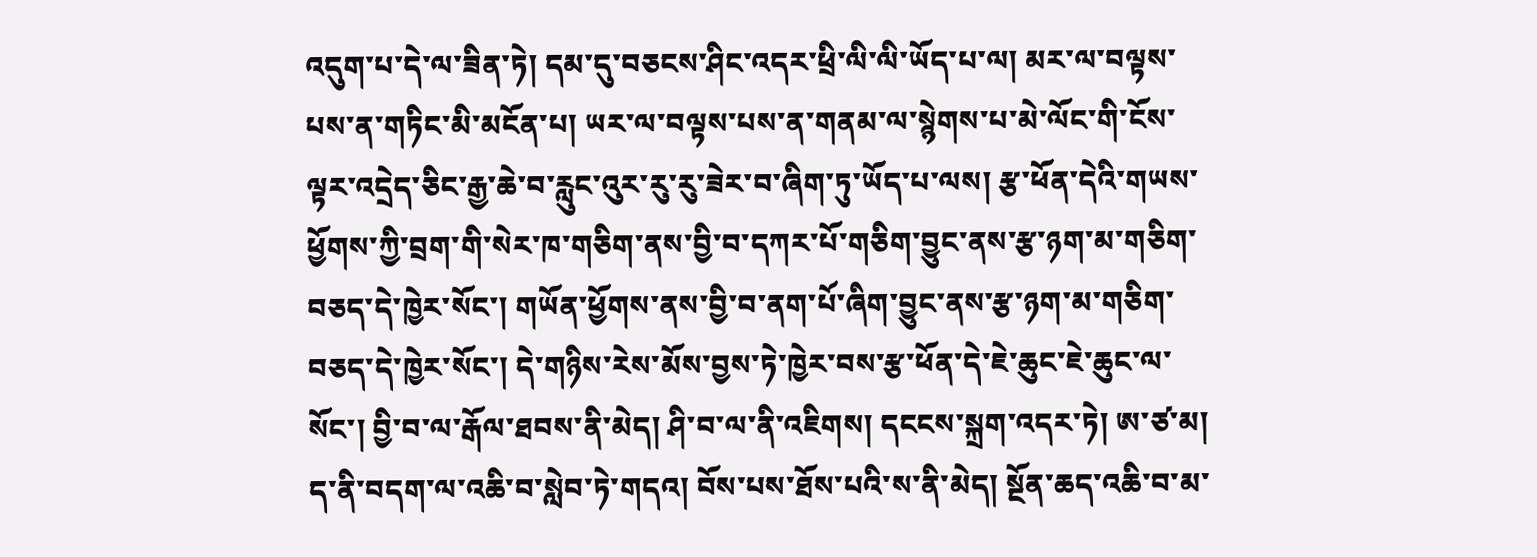འདུག་པ་དེ་ལ་ཟིན་ཏེ། དམ་དུ་བཅངས་ཤིང་འདར་ཕྲི་ལི་ལི་ཡོད་པ་ལ། མར་ལ་བལྟས་པས་ན་གཏིང་མི་མངོན་པ། ཡར་ལ་བལྟས་པས་ན་གནམ་ལ་སྙེགས་པ་མེ་ལོང་གི་ངོས་ལྟར་འདྲེད་ཅིང་རྒྱ་ཆེ་བ་རླུང་འུར་རུ་རུ་ཟེར་བ་ཞིག་ཏུ་ཡོད་པ་ལས། རྩ་ཕོན་དེའི་གཡས་ཕྱོགས་ཀྱི་བྲག་གི་སེར་ཁ་གཅིག་ནས་བྱི་བ་དཀར་པོ་གཅིག་བྱུང་ནས་རྩ་ཉག་མ་གཅིག་བཅད་དེ་ཁྱེར་སོང་། གཡོན་ཕྱོགས་ནས་བྱི་བ་ནག་པོ་ཞིག་བྱུང་ནས་རྩ་ཉག་མ་གཅིག་བཅད་དེ་ཁྱེར་སོང་། དེ་གཉིས་རེས་མོས་བྱས་ཏེ་ཁྱེར་བས་རྩ་ཕོན་དེ་ཇེ་ཆུང་ཇེ་ཆུང་ལ་སོང་། བྱི་བ་ལ་རྒོལ་ཐབས་ནི་མེད། ཤི་བ་ལ་ནི་འཇིགས། དངངས་སྐྲག་འདར་ཏེ། ཨ་ཙ་མ། ད་ནི་བདག་ལ་འཆི་བ་སླེབ་ཏེ་གདའ། བོས་པས་ཐོས་པའི་ས་ནི་མེད། སྔོན་ཆད་འཆི་བ་མ་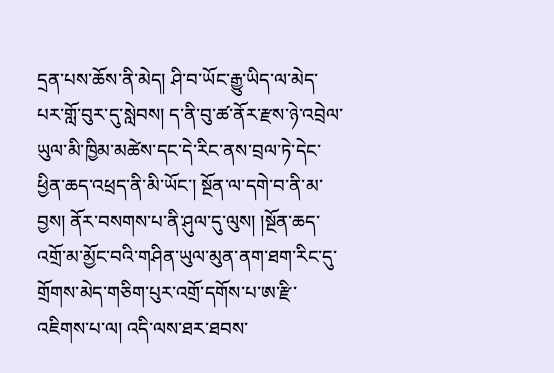དྲན་པས་ཆོས་ནི་མེད། ཤི་བ་ཡོང་རྒྱུ་ཡིད་ལ་མེད་པར་གློ་བུར་དུ་སླེབས། ད་ནི་བུ་ཚ་ནོར་རྫས་ཉེ་འབྲེལ་ཡུལ་མི་ཁྱིམ་མཚེས་དང་དེ་རིང་ནས་བྲལ་ཏེ་དེང་ཕྱིན་ཆད་འཕྲད་ནི་མི་ཡོང་། སྔོན་ལ་དགེ་བ་ནི་མ་བྱས། ནོར་བསགས་པ་ནི་ཤུལ་དུ་ལུས། །སྔོན་ཆད་འགྲོ་མ་མྱོང་བའི་གཤིན་ཡུལ་མུན་ནག་ཐག་རིང་དུ་གྲོགས་མེད་གཅིག་པུར་འགྲོ་དགོས་པ་ཨ་རྫི་འཇིགས་པ་ལ། འདི་ལས་ཐར་ཐབས་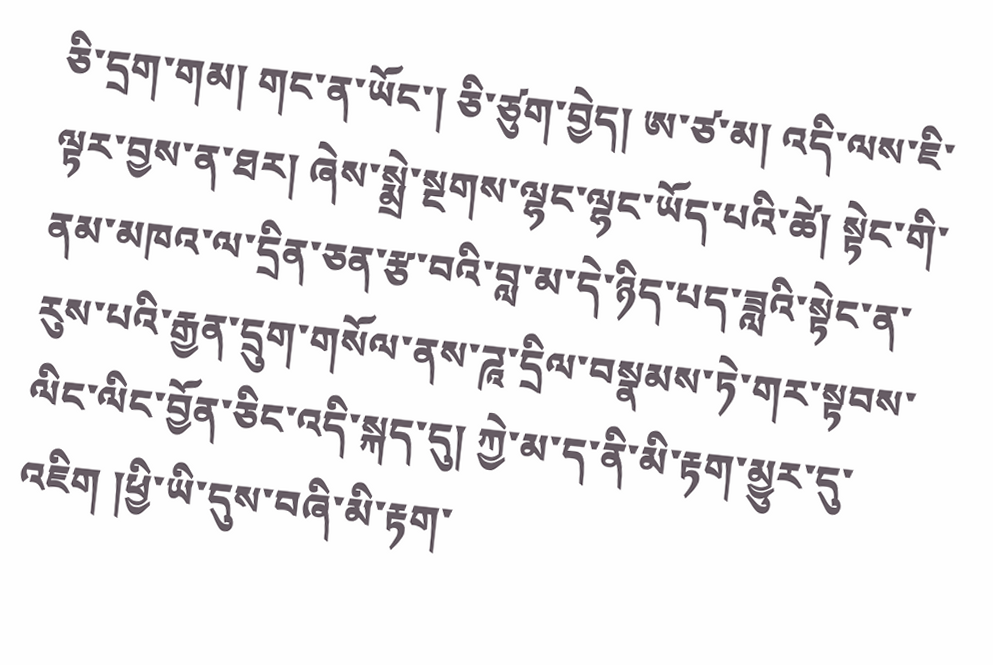ཅི་དྲག་གམ། གང་ན་ཡོང་། ཅི་ཙུག་བྱེད། ཨ་ཙ་མ། འདི་ལས་ཇི་ལྟར་བྱས་ན་ཐར། ཞེས་སྨྲེ་སྔགས་ལྷང་ལྷང་ཡོད་པའི་ཚེ། སྟེང་གི་ནམ་མཁའ་ལ་དྲིན་ཅན་རྩ་བའི་བླ་མ་དེ་ཉིད་པད་ཟླའི་སྟེང་ན་རུས་པའི་རྒྱན་དྲུག་གསོལ་ནས་ཌཱ་དྲིལ་བསྣམས་ཏེ་གར་སྟབས་ལིང་ལིང་བྱོན་ཅིང་འདི་སྐད་དུ། ཀྱེ་མ་ད་ནི་མི་རྟག་མྱུར་དུ་འཇིག །ཕྱི་ཡི་དུས་བཞི་མི་རྟག་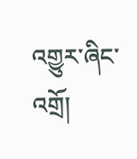འགྱུར་ཞིང་འགྲོ།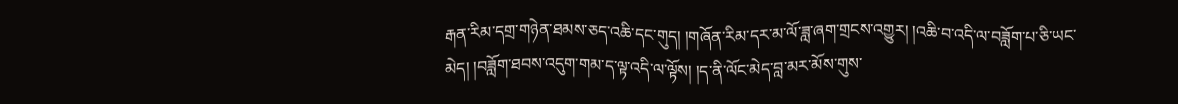རྒན་རིམ་དགྲ་གཉེན་ཐམས་ཅད་འཆི་དང་གུད། །གཞོན་རིམ་དར་མ་ལོ་ཟླ་ཞག་གྲངས་འགྱུར། །འཆི་བ་འདི་ལ་བཟློག་པ་ཅི་ཡང་མེད། །བཟློག་ཐབས་འདུག་གམ་ད་ལྟ་འདི་ལ་ལྟོས། །ད་ནི་ལོང་མེད་བླ་མར་མོས་གུས་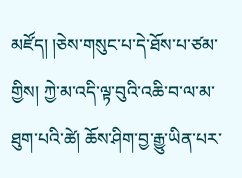མཛོད། །ཅེས་གསུང་པ་དེ་ཐོས་པ་ཙམ་གྱིས། ཀྱེ་མ་འདི་ལྟ་བུའི་འཆི་བ་ལ་མ་ཐུག་པའི་ཚེ། ཆོས་ཤིག་བྱ་རྒྱུ་ཡིན་པར་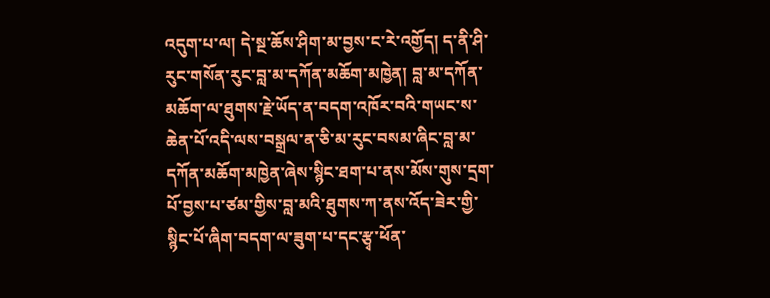འདུག་པ་ལ། དེ་སྔ་ཆོས་ཤིག་མ་བྱས་ང་རེ་འགྱོད། ད་ནི་ཤི་རུང་གསོན་རུང་བླ་མ་དཀོན་མཆོག་མཁྱེན། བླ་མ་དཀོན་མཆོག་ལ་ཐུགས་རྗེ་ཡོད་ན་བདག་འཁོར་བའི་གཡང་ས་ཆེན་པོ་འདི་ལས་བསྒྲལ་ན་ཅི་མ་རུང་བསམ་ཞིང་བླ་མ་དཀོན་མཆོག་མཁྱེན་ཞེས་སྙིང་ཐག་པ་ནས་མོས་གུས་དྲག་པོ་བྱས་པ་ཙམ་གྱིས་བླ་མའི་ཐུགས་ཀ་ནས་འོད་ཟེར་གྱི་སྙིང་པོ་ཞིག་བདག་ལ་ཟུག་པ་དང་རྩྭ་ཕོན་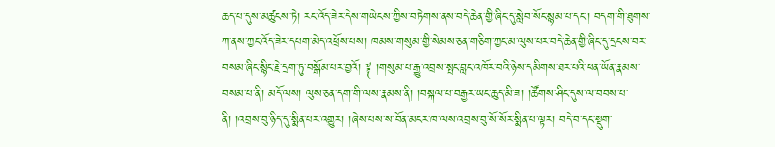ཆད་པ་དུས་མཚུངས་ཏེ། རང་འོད་ཟེར་དེས་གཡེངས་ཀྱིས་བཏེགས་ནས་བདེ་ཆེན་གྱི་ཞིང་དུ་སླེབ་སོང་སྙམ་པ་དང་། བདག་གི་ཐུགས་ཀ་ནས་ཀྱང་འོད་ཟེར་དཔག་མེད་འཕྲོས་པས། ཁམས་གསུམ་གྱི་སེམས་ཅན་གཅིག་ཀྱང་མ་ལུས་པར་བདེ་ཆེན་གྱི་ཞིང་དུ་དྲངས་བར་བསམ་ཞིང་སྙིང་རྗེ་དྲག་ཏུ་བསྒོམ་པར་བྱའོ། ༈ །གསུམ་པ་རྒྱུ་འབྲས་སྤང་བླང་འཁོར་བའི་ཉེས་དམིགས་ཐར་པའི་ཕན་ཡོན་རྣམས་བསམ་པ་ནི། མདོ་ལས། ལུས་ཅན་དག་གི་ལས་རྣམས་ནི། །བསྐལ་པ་བརྒྱར་ཡང་ཆུད་མི་ཟ། །ཚོགས་ཤིང་དུས་ལ་བབས་པ་ནི། །འབྲས་བུ་ཉིད་དུ་སྨིན་པར་འགྱུར། །ཞེས་པས་ས་བོན་མངར་ཁ་ལས་འབྲས་བུ་སོ་སོར་སྨིན་པ་ལྟར། བདེ་བ་དང་སྡུག་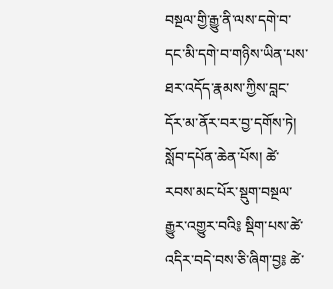བསྔལ་གྱི་རྒྱུ་ནི་ལས་དགེ་བ་དང་མི་དགེ་བ་གཉིས་ཡིན་པས་ཐར་འདོད་རྣམས་ཀྱིས་བླང་དོར་མ་ནོར་བར་བྱ་དགོས་ཏེ། སློབ་དཔོན་ཆེན་པོས། ཚེ་རབས་མང་པོར་སྡུག་བསྔལ་རྒྱུར་འགྱུར་བའི༔ སྡིག་པས་ཚེ་འདིར་བདེ་བས་ཅི་ཞིག་བྱ༔ ཚེ་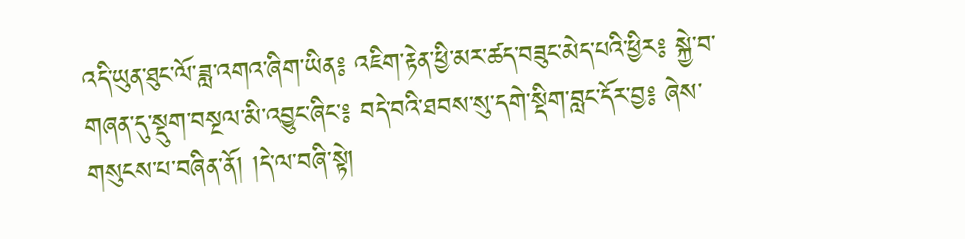འདི་ཡུན་ཐུང་ལོ་ཟླ་འགའ་ཞིག་ཡིན༔ འཇིག་རྟེན་ཕྱི་མར་ཚད་བཟུང་མེད་པའི་ཕྱིར༔ སྐྱེ་བ་གཞན་དུ་སྡུག་བསྔལ་མི་འབྱུང་ཞིང་༔ བདེ་བའི་ཐབས་སུ་དགེ་སྡིག་བླང་དོར་བྱ༔ ཞེས་གསུངས་པ་བཞིན་ནོ། །དེ་ལ་བཞི་སྟེ།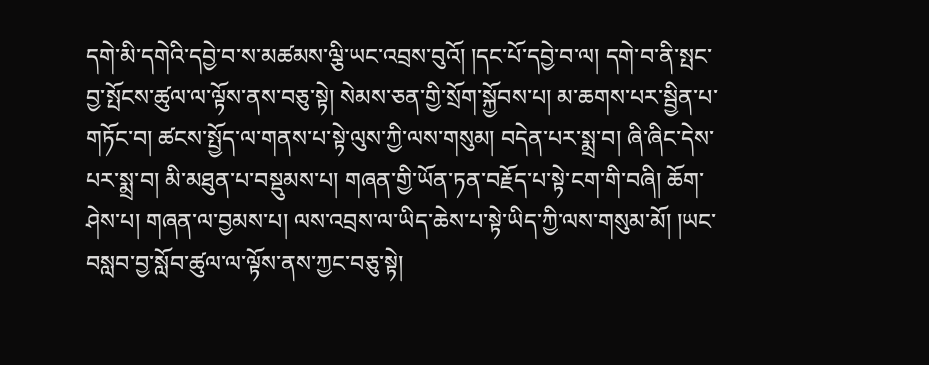དགེ་མི་དགེའི་དབྱེ་བ་ས་མཚམས་ལྕི་ཡང་འབྲས་བུའོ། །དང་པོ་དབྱེ་བ་ལ། དགེ་བ་ནི་སྤང་བྱ་སྤོངས་ཚུལ་ལ་ལྟོས་ནས་བཅུ་སྟེ། སེམས་ཅན་གྱི་སྲོག་སྐྱོབས་པ། མ་ཆགས་པར་སྦྱིན་པ་གཏོང་བ། ཚངས་སྤྱོད་ལ་གནས་པ་སྟེ་ལུས་ཀྱི་ལས་གསུམ། བདེན་པར་སྨྲ་བ། ཞི་ཞིང་དེས་པར་སྨྲ་བ། མི་མཐུན་པ་བསྡུམས་པ། གཞན་གྱི་ཡོན་ཏན་བརྗོད་པ་སྟེ་ངག་གི་བཞི། ཆོག་ཤེས་པ། གཞན་ལ་བྱམས་པ། ལས་འབྲས་ལ་ཡིད་ཆེས་པ་སྟེ་ཡིད་ཀྱི་ལས་གསུམ་མོ། །ཡང་བསླབ་བྱ་སློབ་ཚུལ་ལ་ལྟོས་ནས་ཀྱང་བཅུ་སྟེ།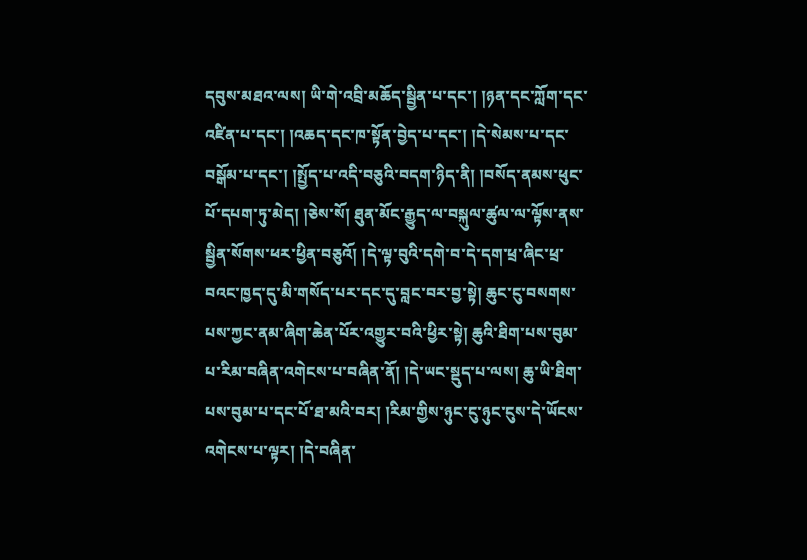དབུས་མཐའ་ལས། ཡི་གེ་འབྲི་མཆོད་སྦྱིན་པ་དང་། །ཉན་དང་ཀློག་དང་འཛིན་པ་དང་། །འཆད་དང་ཁ་སྟོན་བྱེད་པ་དང་། །དེ་སེམས་པ་དང་བསྒོམ་པ་དང་། །སྤྱོད་པ་འདི་བཅུའི་བདག་ཉིད་ནི། །བསོད་ནམས་ཕུང་པོ་དཔག་ཏུ་མེད། །ཅེས་སོ། ཐུན་མོང་རྒྱུད་ལ་བསྐུལ་ཚུལ་ལ་ལྟོས་ནས་སྦྱིན་སོགས་ཕར་ཕྱིན་བཅུའོ། །དེ་ལྟ་བུའི་དགེ་བ་དེ་དག་ཕྲ་ཞིང་ཕྲ་བའང་ཁྱད་དུ་མི་གསོད་པར་དང་དུ་བླང་བར་བྱ་སྟེ། ཆུང་ངུ་བསགས་པས་ཀྱང་ནམ་ཞིག་ཆེན་པོར་འགྱུར་བའི་ཕྱིར་སྟེ། ཆུའི་ཐིག་པས་བུམ་པ་རིམ་བཞིན་འགེངས་པ་བཞིན་ནོ། །དེ་ཡང་སྡུད་པ་ལས། ཆུ་ཡི་ཐིག་པས་བུམ་པ་དང་པོ་ཐ་མའི་བར། །རིམ་གྱིས་ཉུང་ངུ་ཉུང་ངུས་དེ་ཡོངས་འགེངས་པ་ལྟར། །དེ་བཞིན་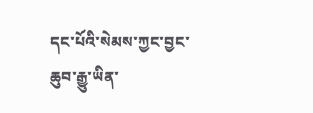དང་པོའི་སེམས་ཀྱང་བྱང་ཆུབ་རྒྱུ་ཡིན་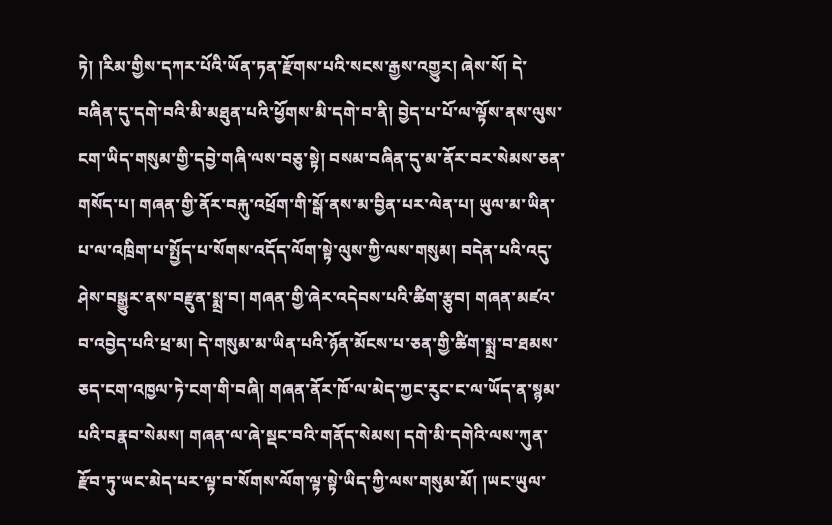ཏེ། །རིམ་གྱིས་དཀར་པོའི་ཡོན་ཏན་རྫོགས་པའི་སངས་རྒྱས་འགྱུར། ཞེས་སོ། དེ་བཞིན་དུ་དགེ་བའི་མི་མཐུན་པའི་ཕྱོགས་མི་དགེ་བ་ནི། བྱེད་པ་པོ་ལ་ལྟོས་ནས་ལུས་ངག་ཡིད་གསུམ་གྱི་དབྱེ་གཞི་ལས་བཅུ་སྟེ། བསམ་བཞིན་དུ་མ་ནོར་བར་སེམས་ཅན་གསོད་པ། གཞན་གྱི་ནོར་བརྐུ་འཕྲོག་གི་སྒོ་ནས་མ་བྱིན་པར་ལེན་པ། ཡུལ་མ་ཡིན་པ་ལ་འཁྲིག་པ་སྤྱོད་པ་སོགས་འདོད་ལོག་སྟེ་ལུས་ཀྱི་ལས་གསུམ། བདེན་པའི་འདུ་ཤེས་བསྒྱུར་ནས་བརྫུན་སྨྲ་བ། གཞན་གྱི་ཞེར་འདེབས་པའི་ཚིག་རྩུབ། གཞན་མཛའ་བ་འབྱེད་པའི་ཕྲ་མ། དེ་གསུམ་མ་ཡིན་པའི་ཉོན་མོངས་པ་ཅན་གྱི་ཚིག་སྨྲ་བ་ཐམས་ཅད་ངག་འཁྱལ་ཏེ་ངག་གི་བཞི། གཞན་ནོར་ཁོ་ལ་མེད་ཀྱང་རུང་ང་ལ་ཡོད་ན་སྙམ་པའི་བརྣབ་སེམས། གཞན་ལ་ཞེ་སྡང་བའི་གནོད་སེམས། དགེ་མི་དགེའི་ལས་ཀུན་རྫོབ་ཏུ་ཡང་མེད་པར་ལྟ་བ་སོགས་ལོག་ལྟ་སྟེ་ཡིད་ཀྱི་ལས་གསུམ་མོ། །ཡང་ཡུལ་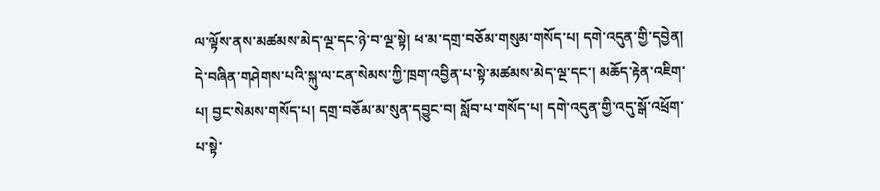ལ་ལྟོས་ནས་མཚམས་མེད་ལྔ་དང་ཉེ་བ་ལྔ་སྟེ། ཕ་མ་དགྲ་བཅོམ་གསུམ་གསོད་པ། དགེ་འདུན་གྱི་དབྱེན། དེ་བཞིན་གཤེགས་པའི་སྐུ་ལ་ངན་སེམས་ཀྱི་ཁྲག་འབྱིན་པ་སྟེ་མཚམས་མེད་ལྔ་དང་། མཆོད་རྟེན་འཇིག་པ། བྱང་སེམས་གསོད་པ། དགྲ་བཅོམ་མ་སུན་དབྱུང་བ། སློབ་པ་གསོད་པ། དགེ་འདུན་གྱི་འདུ་སྒོ་འཕྲོག་པ་སྟེ་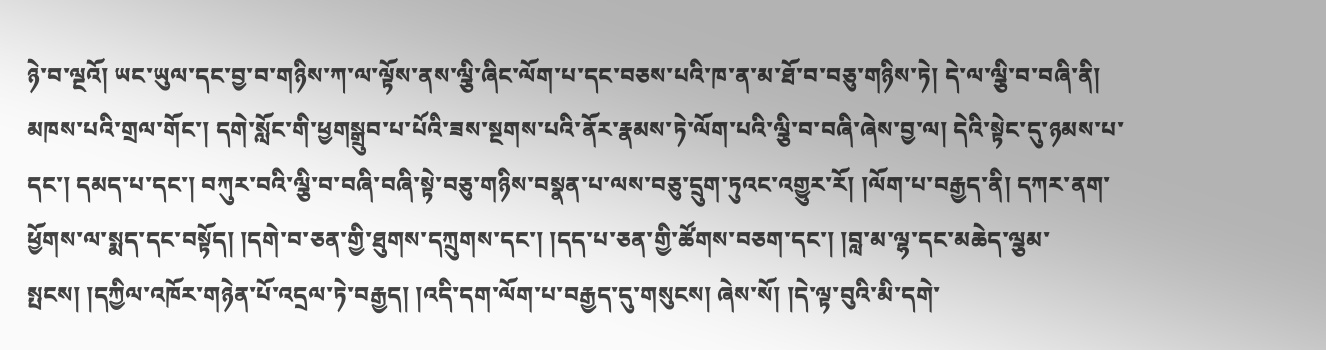ཉེ་བ་ལྔའོ། ཡང་ཡུལ་དང་བྱ་བ་གཉིས་ཀ་ལ་ལྟོས་ནས་ལྕི་ཞིང་ལོག་པ་དང་བཅས་པའི་ཁ་ན་མ་ཐོ་བ་བཅུ་གཉིས་ཏེ། དེ་ལ་ལྕི་བ་བཞི་ནི། མཁས་པའི་གྲལ་གོང་། དགེ་སློང་གི་ཕྱགསྒྲུབ་པ་པོའི་ཟས་སྔགས་པའི་ནོར་རྣམས་ཏེ་ལོག་པའི་ལྕི་བ་བཞི་ཞེས་བྱ་ལ། དེའི་སྟེང་དུ་ཉམས་པ་དང་། དམད་པ་དང་། བཀུར་བའི་ལྕི་བ་བཞི་བཞི་སྟེ་བཅུ་གཉིས་བསྣན་པ་ལས་བཅུ་དྲུག་ཏུའང་འགྱུར་རོ། །ལོག་པ་བརྒྱད་ནི། དཀར་ནག་ཕྱོགས་ལ་སྨད་དང་བསྟོད། །དགེ་བ་ཅན་གྱི་ཐུགས་དཀྲུགས་དང་། །དད་པ་ཅན་གྱི་ཚོགས་བཅག་དང་། །བླ་མ་ལྷ་དང་མཆེད་ལྕམ་སྤངས། །དཀྱིལ་འཁོར་གཉེན་པོ་འདྲལ་ཏེ་བརྒྱད། །འདི་དག་ལོག་པ་བརྒྱད་དུ་གསུངས། ཞེས་སོ། །དེ་ལྟ་བུའི་མི་དགེ་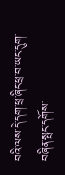བའི་ལས་དེ་དག་ཕྲ་ཞིང་ཕྲ་བ་ཡང་དུག་བཞིན་སྤང་དགོས་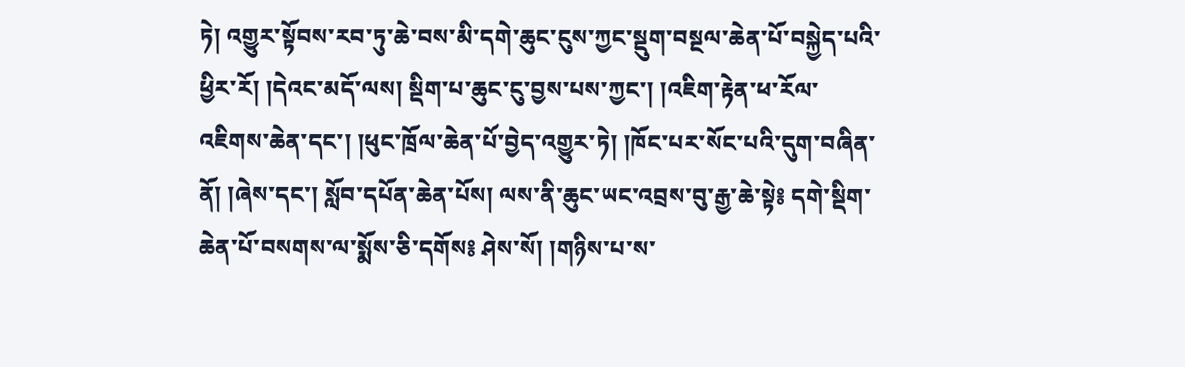ཏེ། འགྱུར་སྟོབས་རབ་ཏུ་ཆེ་བས་མི་དགེ་ཆུང་ངུས་ཀྱང་སྡུག་བསྔལ་ཆེན་པོ་བསྐྱེད་པའི་ཕྱིར་རོ། །དེའང་མདོ་ལས། སྡིག་པ་ཆུང་ངུ་བྱས་པས་ཀྱང་། །འཇིག་རྟེན་ཕ་རོལ་འཇིགས་ཆེན་དང་། །ཕུང་ཁྲོལ་ཆེན་པོ་བྱེད་འགྱུར་ཏེ། །ཁོང་པར་སོང་པའི་དུག་བཞིན་ནོ། །ཞེས་དང་། སློབ་དཔོན་ཆེན་པོས། ལས་ནི་ཆུང་ཡང་འབྲས་བུ་རྒྱ་ཆེ་སྟེ༔ དགེ་སྡིག་ཆེན་པོ་བསགས་ལ་སྨོས་ཅི་དགོས༔ ཤེས་སོ། །གཉིས་པ་ས་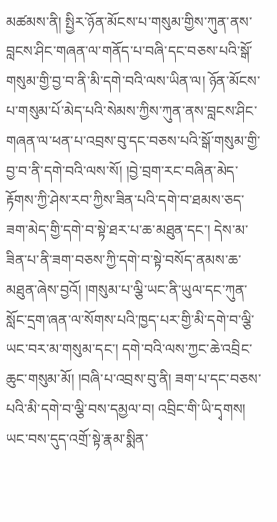མཚམས་ནི། སྤྱིར་ཉོན་མོངས་པ་གསུམ་གྱིས་ཀུན་ནས་བླངས་ཤིང་གཞན་ལ་གནོད་པ་བཞི་དང་བཅས་པའི་སྒོ་གསུམ་གྱི་བྱ་བ་ནི་མི་དགེ་བའི་ལས་ཡིན་ལ། ཉོན་མོངས་པ་གསུམ་པོ་མེད་པའི་སེམས་ཀྱིས་ཀུན་ནས་བླངས་ཤིང་གཞན་ལ་ཕན་པ་འབྲས་བུ་དང་བཅས་པའི་སྒོ་གསུམ་གྱི་བྱ་བ་ནི་དགེ་བའི་ལས་སོ། །བྱེ་བྲག་རང་བཞིན་མེད་རྟོགས་ཀྱི་ཤེས་རབ་ཀྱིས་ཟིན་པའི་དགེ་བ་ཐམས་ཅད་ཟག་མེད་གྱི་དགེ་བ་སྟེ་ཐར་པ་ཆ་མཐུན་དང་། དེས་མ་ཟིན་པ་ནི་ཟག་བཅས་ཀྱི་དགེ་བ་སྟེ་བསོད་ནམས་ཆ་མཐུན་ཞེས་བྱའོ། །གསུམ་པ་ལྕི་ཡང་ནི་ཡུལ་དང་ཀུན་སློང་དྲག་ཞན་ལ་སོགས་པའི་ཁྱད་པར་གྱི་མི་དགེ་བ་ལྕི་ཡང་བར་མ་གསུམ་དང་། དགེ་བའི་ལས་ཀྱང་ཆེ་འབྲིང་ཆུང་གསུམ་མོ། །བཞི་པ་འབྲས་བུ་ནི། ཟག་པ་དང་བཅས་པའི་མི་དགེ་བ་ལྕི་བས་དམྱལ་བ། འབྲིང་གི་ཡི་དྭགས། ཡང་བས་དུད་འགྲོ་སྟེ་རྣམ་སྨིན་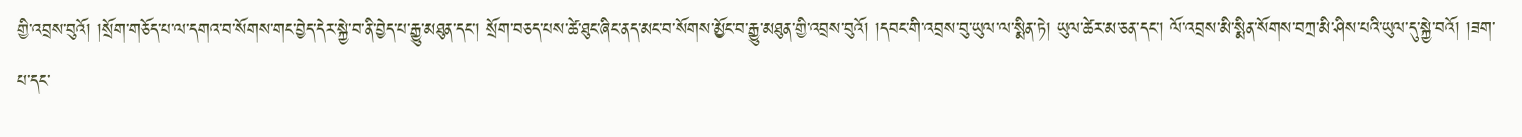གྱི་འབྲས་བུའོ། །སྲོག་གཅོད་པ་ལ་དགའ་བ་སོགས་གང་བྱེད་དེར་སྐྱེ་བ་ནི་བྱེད་པ་རྒྱུ་མཐུན་དང་། སྲོག་བཅད་པས་ཚེ་ཐུང་ཞིང་ནད་མང་བ་སོགས་མྱོང་བ་རྒྱུ་མཐུན་གྱི་འབྲས་བུའོ། །དབང་གི་འབྲས་བུ་ཡུལ་ལ་སྨིན་ཏེ། ཡུལ་ཚེར་མ་ཅན་དང་། ལོ་འབྲས་མི་སྨིན་སོགས་བཀྲ་མི་ཤིས་པའི་ཡུལ་དུ་སྐྱེ་བའོ། །ཟག་པ་དང་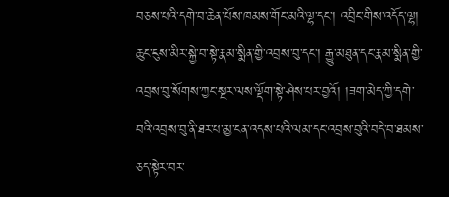བཅས་པའི་དགེ་བ་ཆེན་པོས་ཁམས་གོང་མའི་ལྷ་དང་། འབྲིང་གིས་འདོད་ལྷ། ཆུང་ངུས་མིར་སྐྱེ་བ་སྟེ་རྣམ་སྨིན་གྱི་འབྲས་བུ་དང་། རྒྱུ་མཐུན་དང་རྣམ་སྨིན་གྱི་འབྲས་བུ་སོགས་ཀྱང་སྔར་ལས་ལྡོག་སྟེ་ཤེས་པར་བྱའོ། །ཟག་མེད་ཀྱི་དགེ་བའི་འབྲས་བུ་ནི་ཐར་པ་མྱ་ངན་འདས་པའི་ལམ་དང་འབྲས་བུའི་བདེ་བ་ཐམས་ཅད་སྟེར་བར་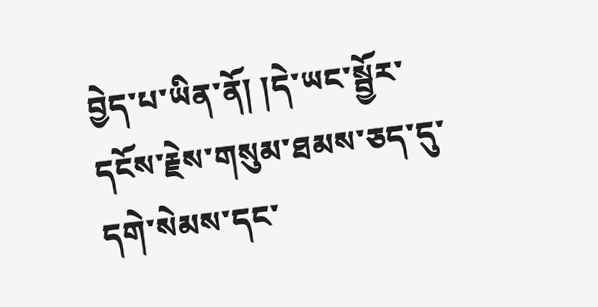བྱེད་པ་ཡིན་ནོ། །དེ་ཡང་སྦྱོར་དངོས་རྗེས་གསུམ་ཐམས་ཅད་དུ་དགེ་སེམས་དང་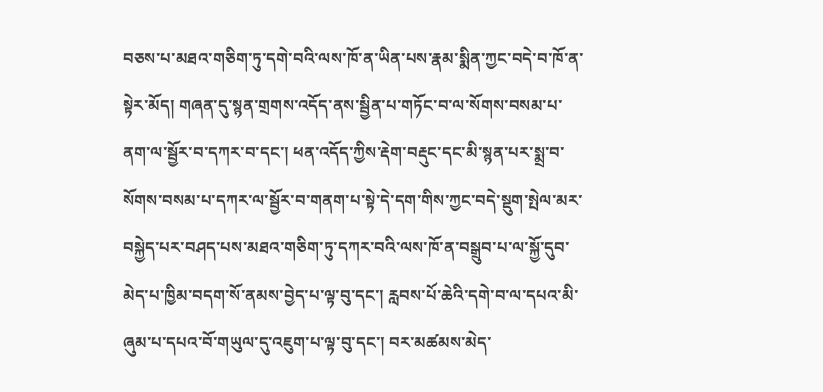བཅས་པ་མཐའ་གཅིག་ཏུ་དགེ་བའི་ལས་ཁོ་ན་ཡིན་པས་རྣམ་སྨིན་ཀྱང་བདེ་བ་ཁོ་ན་སྟེར་མོད། གཞན་དུ་སྙན་གྲགས་འདོད་ནས་སྦྱིན་པ་གཏོང་བ་ལ་སོགས་བསམ་པ་ནག་ལ་སྦྱོར་བ་དཀར་བ་དང་། ཕན་འདོད་ཀྱིས་རྡེག་བརྡུང་དང་མི་སྙན་པར་སྨྲ་བ་སོགས་བསམ་པ་དཀར་ལ་སྦྱོར་བ་གནག་པ་སྟེ་དེ་དག་གིས་ཀྱང་བདེ་སྡུག་སྤེལ་མར་བསྐྱེད་པར་བཤད་པས་མཐའ་གཅིག་ཏུ་དཀར་བའི་ལས་ཁོ་ན་བསྒྲུབ་པ་ལ་སྐྱོ་དུབ་མེད་པ་ཁྱིམ་བདག་སོ་ནམས་བྱེད་པ་ལྟ་བུ་དང་། རླབས་པོ་ཆེའི་དགེ་བ་ལ་དཔའ་མི་ཞུམ་པ་དཔའ་བོ་གཡུལ་དུ་འཇུག་པ་ལྟ་བུ་དང་། བར་མཚམས་མེད་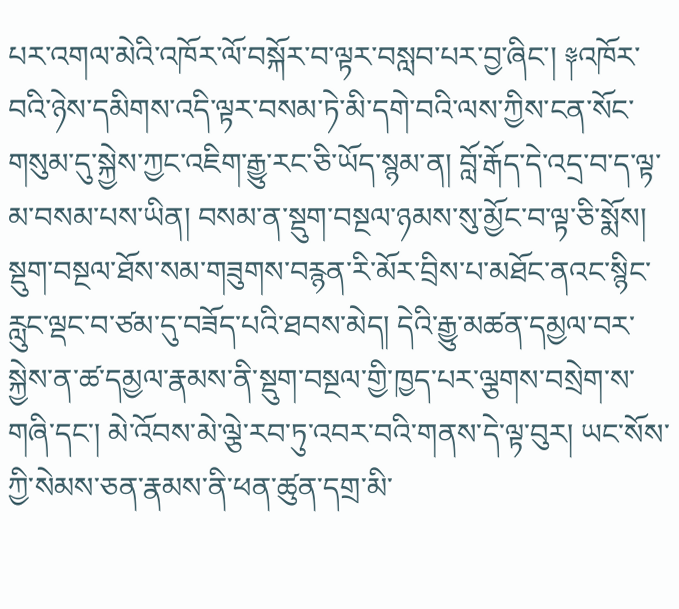པར་འགལ་མེའི་འཁོར་ལོ་བསྐོར་བ་ལྟར་བསླབ་པར་བྱ་ཞིང་། ༈འཁོར་བའི་ཉེས་དམིགས་འདི་ལྟར་བསམ་ཏེ་མི་དགེ་བའི་ལས་ཀྱིས་ངན་སོང་གསུམ་དུ་སྐྱེས་ཀྱང་འཇིག་རྒྱུ་རང་ཅི་ཡོད་སྙམ་ན། བློ་རྒོད་དེ་འདྲ་བ་ད་ལྟ་མ་བསམ་པས་ཡིན། བསམ་ན་སྡུག་བསྔལ་ཉམས་སུ་མྱོང་བ་ལྟ་ཅི་སྨོས། སྡུག་བསྔལ་ཐོས་སམ་གཟུགས་བརྙན་རི་མོར་བྲིས་པ་མཐོང་ནའང་སྙིང་རླུང་ལྡང་བ་ཙམ་དུ་བཟོད་པའི་ཐབས་མེད། དེའི་རྒྱུ་མཚན་དམྱལ་བར་སྐྱེས་ན་ཚ་དམྱལ་རྣམས་ནི་སྡུག་བསྔལ་གྱི་ཁྱད་པར་ལྕགས་བསྲེག་ས་གཞི་དང་། མེ་འོབས་མེ་ལྕེ་རབ་ཏུ་འབར་བའི་གནས་དེ་ལྟ་བུར། ཡང་སོས་ཀྱི་སེམས་ཅན་རྣམས་ནི་ཕན་ཚུན་དགྲ་མི་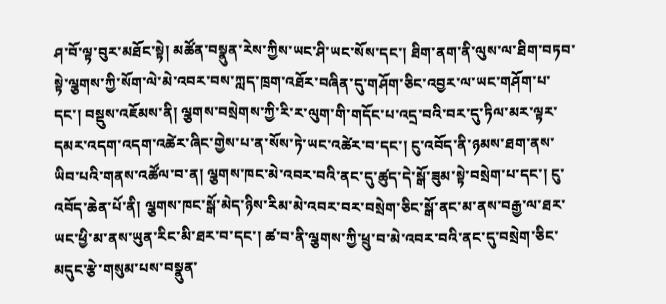ཤ་བོ་ལྟ་བུར་མཐོང་སྟེ། མཚོན་བསྣུན་རེས་ཀྱིས་ཡང་ཤི་ཡང་སོས་དང་། ཐིག་ནག་ནི་ལུས་ལ་ཐིག་བཏབ་སྟེ་ལྕགས་ཀྱི་སོག་ལེ་མེ་འབར་བས་ཀླད་ཁྲག་འཐོར་བཞིན་དུ་གཤོག་ཅིང་འབྱར་ལ་ཡང་གཤོག་པ་དང་། བསྡུས་འཇོམས་ནི། ལྕགས་བསྲེགས་ཀྱི་རི་ར་ལུག་གི་གདོང་པ་འདྲ་བའི་བར་དུ་ཏིལ་མར་ལྟར་དམར་འདག་འདག་འཚེར་ཞིང་གྱེས་པ་ན་སོས་ཏེ་ཡང་འཚེར་བ་དང་། ངུ་འབོད་ནི་ཉམས་ཐག་ནས་ཡིབ་པའི་གནས་འཚོལ་བ་ན། ལྕགས་ཁང་མེ་འབར་བའི་ནང་དུ་ཚུད་དེ་སྒོ་ཟུམ་སྟེ་བསྲེག་པ་དང་། ངུ་འབོད་ཆེན་པོ་ནི། ལྕགས་ཁང་སྒོ་མེད་ཉིས་རིམ་མེ་འབར་བར་བསྲེག་ཅིང་སྒོ་ནང་མ་ནས་བརྒྱ་ལ་ཐར་ཡང་ཕྱི་མ་ནས་ཡུན་རིང་མི་ཐར་བ་དང་། ཚ་བ་ནི་ལྕགས་ཀྱི་ཕྲུ་བ་མེ་འབར་བའི་ནང་དུ་བསྲེག་ཅིང་མདུང་རྩེ་གསུམ་པས་བསྣུན་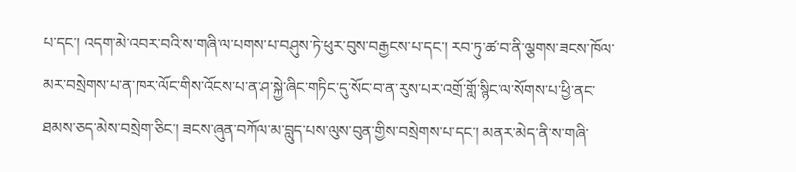པ་དང་། འདག་མེ་འབར་བའི་ས་གཞི་ལ་པགས་པ་བཤུས་ཏེ་ཕུར་བུས་བརྒྱངས་པ་དང་། རབ་ཏུ་ཚ་བ་ནི་ལྕགས་ཟངས་ཁོལ་མར་བསྲེགས་པ་ན་ཁར་ལོང་གིས་འོངས་པ་ན་ཤ་སྐྱེ་ཞིང་གཏིང་དུ་སོང་བ་ན་རུས་པར་འགྲོ་གློ་སྙིང་ལ་སོགས་པ་ཕྱི་ནང་ཐམས་ཅད་མེས་བསྲེག་ཅིང་། ཟངས་ཞུན་བཀོལ་མ་བླུད་པས་ལུས་བུན་གྱིས་བསྲེགས་པ་དང་། མནར་མེད་ནི་ས་གཞི་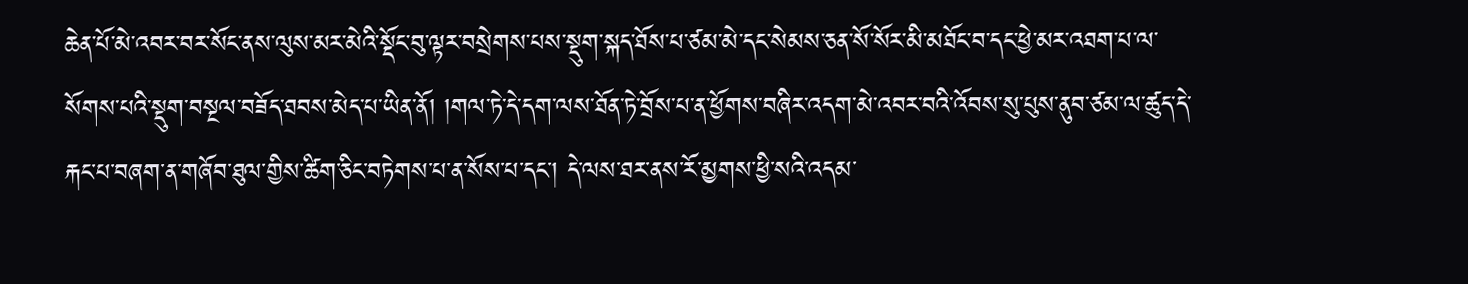ཆེན་པོ་མེ་འབར་བར་སོང་ནས་ལུས་མར་མེའི་སྡོང་བུ་ལྟར་བསྲེགས་པས་སྡུག་སྐད་ཐོས་པ་ཙམ་མེ་དང་སེམས་ཅན་སོ་སོར་མི་མཐོང་བ་དང་ཕྱེ་མར་འཐག་པ་ལ་སོགས་པའི་སྡུག་བསྔལ་བཟོད་ཐབས་མེད་པ་ཡིན་ནོ། །གལ་ཏེ་དེ་དག་ལས་ཐོན་ཏེ་བྲོས་པ་ན་ཕྱོགས་བཞིར་འདག་མེ་འབར་བའི་འོབས་སུ་པུས་ནུབ་ཙམ་ལ་ཚུད་དེ་རྐང་པ་བཞག་ན་གཞོབ་ཐུལ་གྱིས་ཚིག་ཅིང་བཏེགས་པ་ན་སོས་པ་དང་། དེ་ལས་ཐར་ནས་རོ་མྱགས་ཕྱི་སའི་འདམ་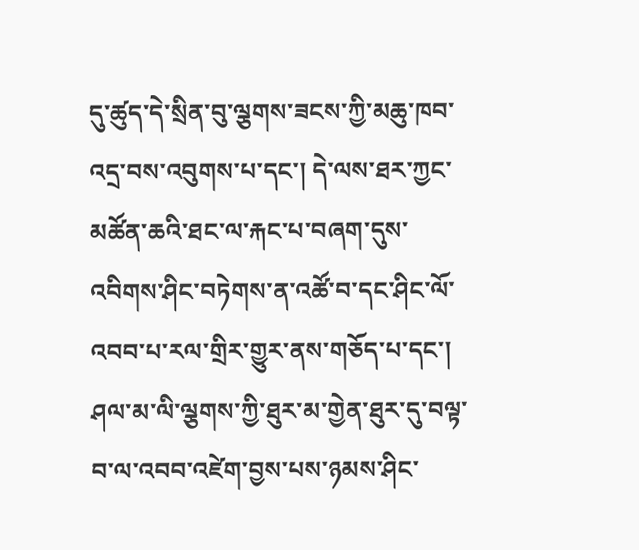དུ་ཚུད་དེ་སྲིན་བུ་ལྕགས་ཟངས་ཀྱི་མཆུ་ཁབ་འདྲ་བས་འབུགས་པ་དང་། དེ་ལས་ཐར་ཀྱང་མཚོན་ཆའི་ཐང་ལ་རྐང་པ་བཞག་དུས་འབིགས་ཤིང་བཏེགས་ན་འཚོ་བ་དང་ཤིང་ལོ་འབབ་པ་རལ་གྲིར་གྱུར་ནས་གཅོད་པ་དང་། ཤལ་མ་ལི་ལྕགས་ཀྱི་ཐུར་མ་གྱེན་ཐུར་དུ་བལྟ་བ་ལ་འབབ་འཛེག་བྱས་པས་ཉམས་ཤིང་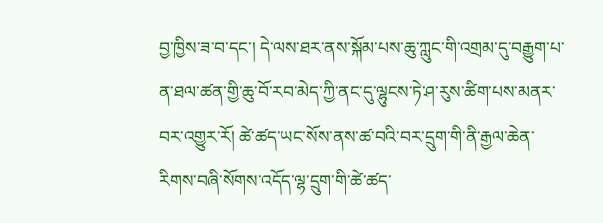བྱ་ཁྱིས་ཟ་བ་དང་། དེ་ལས་ཐར་ནས་སྐོམ་པས་ཆུ་ཀླུང་གི་འགྲམ་དུ་བརྒྱུག་པ་ན་ཐལ་ཚན་གྱི་ཆུ་བོ་རབ་མེད་ཀྱི་ནང་དུ་ལྷུངས་ཏེ་ཤ་རུས་ཚིག་པས་མནར་བར་འགྱུར་རོ། ཚེ་ཚད་ཡང་སོས་ནས་ཚ་བའི་བར་དྲུག་གི་ནི་རྒྱལ་ཆེན་རིགས་བཞི་སོགས་འདོད་ལྷ་དྲུག་གི་ཚེ་ཚད་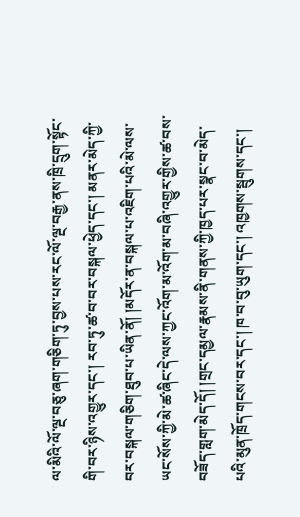ལ་མིའི་ལོ་ལྔ་བཅུ་ཞག་གཅིག་ཏུ་བྱས་པས་རང་ལོ་ལྔ་བརྒྱ་ནས་ཁྲི་དྲུག་སྟོང་གི་བར་ཉིས་འགྱུར་དང་། རབ་ཏུ་ཚ་བ་བར་བསྐལ་ཕྱེད་དང་། མནར་མེད་ཀྱི་བར་བསྐལ་གཅིག་ཐུབ་པ་ཡིན་ནོ། །མདོར་ན་བསྐལ་པ་འཇིག་པའི་མེ་ལས་ཡང་སོས་ཀྱི་མེ་ཚ་ཞིང་དེ་ལས་ཀྱང་འོག་མ་འོག་མ་བཞི་འགྱུར་གྱིས་ཚ་བས་བཟོད་གླག་མེད་དོ། །གྲང་དམྱལ་རྣམས་ནི་གནས་ཀྱི་ཁྱད་པར་སྣང་བ་མེད་པའི་མུན་ཁྲོད་གངས་བར་དང་། ཁ་བ་བུ་ཡུག་དང་། འཁྱགས་སྦུགས་དང་།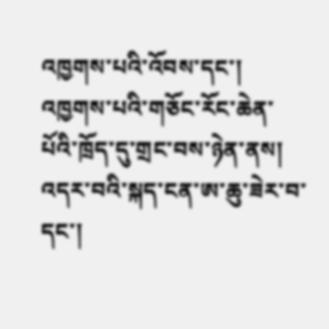འཁྱགས་པའི་འོབས་དང་། འཁྱགས་པའི་གཅོང་རོང་ཆེན་པོའི་ཁྲོད་དུ་གྲང་བས་ཉེན་ནས། འདར་བའི་སྐད་ངན་ཨ་ཆུ་ཟེར་བ་དང་།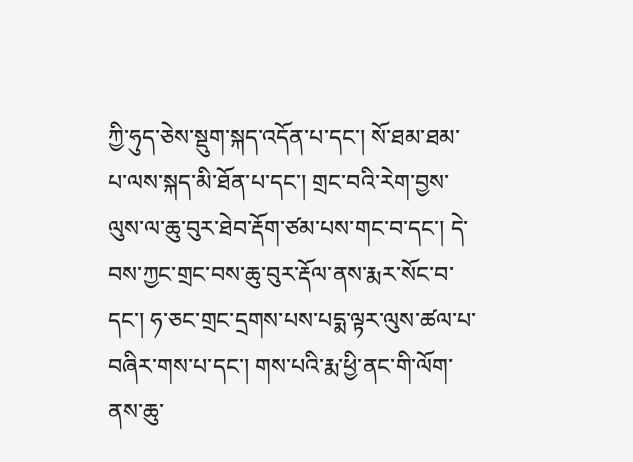ཀྱི་ཧུད་ཅེས་སྡུག་སྐད་འདོན་པ་དང་། སོ་ཐམ་ཐམ་པ་ལས་སྐད་མི་ཐོན་པ་དང་། གྲང་བའི་རེག་བྱས་ལུས་ལ་ཆུ་བུར་ཐེབ་རྡོག་ཙམ་པས་གང་བ་དང་། དེ་བས་ཀྱང་གྲང་བས་ཆུ་བུར་རྡོལ་ནས་རྨར་སོང་བ་དང་། ཧ་ཅང་གྲང་དྲགས་པས་པདྨ་ལྟར་ལུས་ཚལ་པ་བཞིར་གས་པ་དང་། གས་པའི་རྨ་ཕྱི་ནང་གི་ལོག་ནས་ཆུ་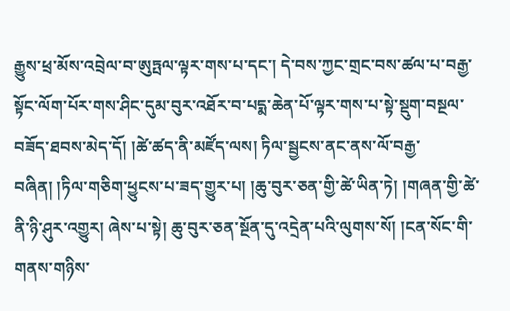རྒྱུས་ཕྲ་མོས་འབྲེལ་བ་ཨུཏྤལ་ལྟར་གས་པ་དང་། དེ་བས་ཀྱང་གྲང་བས་ཚལ་པ་བརྒྱ་སྟོང་ལོག་པོར་གས་ཤིང་དུམ་བུར་འཐོར་བ་པདྨ་ཆེན་པོ་ལྟར་གས་པ་སྟེ་སྡུག་བསྔལ་བཟོད་ཐབས་མེད་དོ། །ཚེ་ཚད་ནི་མཛོད་ལས། ཏིལ་སྦྱངས་ནང་ནས་ལོ་བརྒྱ་བཞིན། །ཏིལ་གཅིག་ཕྱུངས་པ་ཟད་གྱུར་པ། །ཆུ་བུར་ཅན་གྱི་ཚེ་ཡིན་ཏེ། །གཞན་གྱི་ཚེ་ནི་ཉི་ཤུར་འགྱུར། ཞེས་པ་སྟེ། ཆུ་བུར་ཅན་སྔོན་དུ་འདྲེན་པའི་ལུགས་སོ། །ངན་སོང་གི་གནས་གཉིས་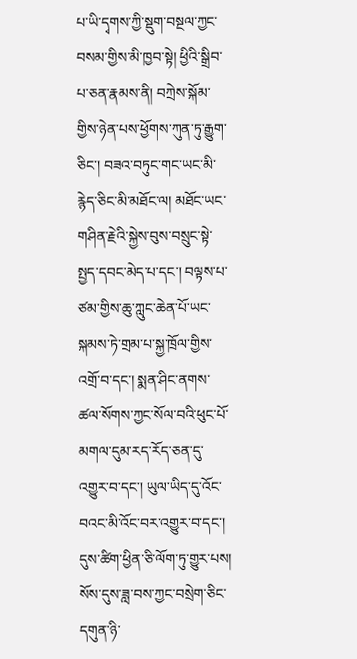པ་ཡི་དྭགས་ཀྱི་སྡུག་བསྔལ་ཀྱང་བསམ་གྱིས་མི་ཁྱབ་སྟེ། ཕྱིའི་སྒྲིབ་པ་ཅན་རྣམས་ནི། བཀྲེས་སྐོམ་གྱིས་ཉེན་པས་ཕྱོགས་ཀུན་ཏུ་རྒྱུག་ཅིང་། བཟའ་བཏུང་གང་ཡང་མི་རྙེད་ཅིང་མི་མཐོང་ལ། མཐོང་ཡང་གཤིན་རྗེའི་སྐྱེས་བུས་བསྲུང་སྟེ་སྤྱད་དབང་མེད་པ་དང་། བལྟས་པ་ཙམ་གྱིས་ཆུ་ཀླུང་ཆེན་པོ་ཡང་སྐམས་ཏེ་གྲམ་པ་སྐྱ་ཁྲོལ་གྱིས་འགྲོ་བ་དང་། སྨན་ཤིང་ནགས་ཚལ་སོགས་ཀྱང་སོལ་བའི་ཕུང་པོ་མགལ་དུམ་རད་རོད་ཅན་དུ་འགྱུར་བ་དང་། ཡུལ་ཡིད་དུ་འོང་བའང་མི་འོང་བར་འགྱུར་བ་དང་། དུས་ཚིག་ཕྱིན་ཅི་ལོག་ཏུ་གྱུར་པས། སོས་དུས་ཟླ་བས་ཀྱང་བསྲེག་ཅིང་དགུན་ཉི་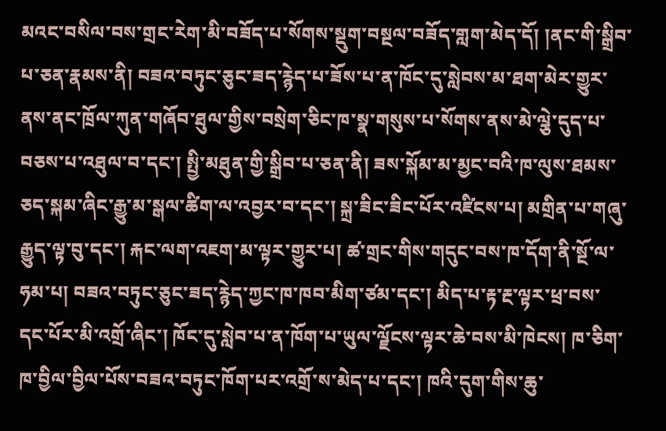མའང་བསིལ་བས་གྲང་རེག་མི་བཟོད་པ་སོགས་སྡུག་བསྔལ་བཟོད་གླག་མེད་དོ། །ནང་གི་སྒྲིབ་པ་ཅན་རྣམས་ནི། བཟའ་བཏུང་ཅུང་ཟད་རྙེད་པ་ཟོས་པ་ན་ཁོང་དུ་སླེབས་མ་ཐག་མེར་གྱུར་ནས་ནང་ཁྲོལ་ཀུན་གཞོབ་ཐུལ་གྱིས་བསྲེག་ཅིང་ཁ་སྣ་གསུས་པ་སོགས་ནས་མེ་ལྕེ་དུད་པ་བཅས་པ་འཐུལ་བ་དང་། སྤྱི་མཐུན་གྱི་སྒྲིབ་པ་ཅན་ནི། ཟས་སྐོམ་མ་མྱང་བའི་ཁ་ལུས་ཐམས་ཅད་སྐམ་ཞིང་རྒྱུ་མ་སྒལ་ཚིག་ལ་འབྱར་བ་དང་། སྐྲ་ཟིང་ཟིང་པོར་འཛིངས་པ། མགྲིན་པ་གཞུ་རྒྱུད་ལྟ་བུ་དང་། རྐང་ལག་འཇག་མ་ལྟར་གྱུར་པ། ཚ་གྲང་གིས་གདུང་བས་ཁ་དོག་ནི་སྔོ་ལ་ཧམ་པ། བཟའ་བཏུང་ཅུང་ཟད་རྙེད་ཀྱང་ཁ་ཁབ་མིག་ཙམ་དང་། མིད་པ་རྟ་རྔ་ལྟར་ཕྲ་བས་དང་པོར་མི་འགྲོ་ཞིང་། ཁོང་དུ་སླེབ་པ་ན་ཁོག་པ་ཡུལ་ལྗོངས་ལྟར་ཆེ་བས་མི་ཁེངས། ཁ་ཅིག་ཁ་བྱིལ་བྱིལ་པོས་བཟའ་བཏུང་ཁོག་པར་འགྲོ་ས་མེད་པ་དང་། ཁའི་དུག་གིས་ཆུ་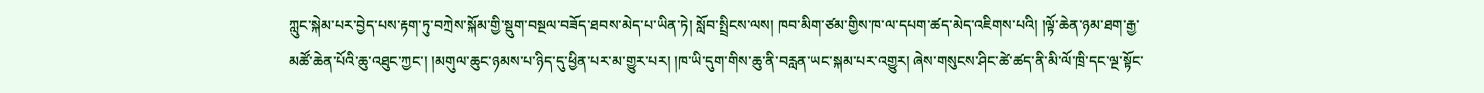ཀླུང་སྐེམ་པར་བྱེད་པས་རྟག་ཏུ་བཀྲེས་སྐོམ་གྱི་སྡུག་བསྔལ་བཟོད་ཐབས་མེད་པ་ཡིན་ཏེ། སློབ་སྤྲིངས་ལས། ཁབ་མིག་ཙམ་གྱིས་ཁ་ལ་དཔག་ཚད་མེད་འཇིགས་པའི། །ལྟོ་ཆེན་ཉམ་ཐག་རྒྱ་མཚོ་ཆེན་པོའི་ཆུ་འཐུང་ཀྱང་། །མགུལ་ཆུང་ཉམས་པ་ཉིད་དུ་ཕྱིན་པར་མ་གྱུར་པར། །ཁ་ཡི་དུག་གིས་ཆུ་ནི་བརླན་ཡང་སྐམ་པར་འགྱུར། ཞེས་གསུངས་ཤིང་ཚེ་ཚད་ནི་མི་ལོ་ཁྲི་དང་ལྔ་སྟོང་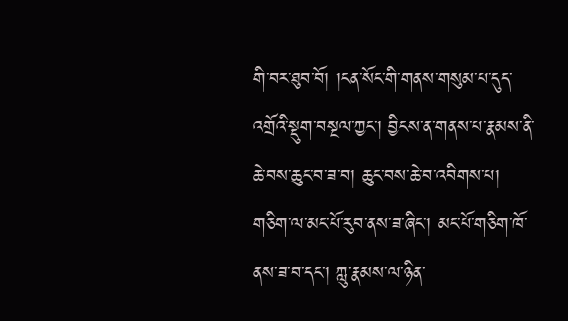གི་བར་ཐུབ་བོ། །ངན་སོང་གི་གནས་གསུམ་པ་དུད་འགྲོའི་སྡུག་བསྔལ་ཀྱང་། བྱིངས་ན་གནས་པ་རྣམས་ནི་ཆེ་བས་ཆུང་བ་ཟ་བ། ཆུང་བས་ཆེ་བ་འབིགས་པ། གཅིག་ལ་མང་པོ་རུབ་ནས་ཟ་ཞིང་། མང་པོ་གཅིག་ཁོ་ནས་ཟ་བ་དང་། ཀླུ་རྣམས་ལ་ཉིན་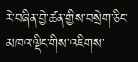རེ་བཞིན་བྱེ་ཚན་གྱིས་བསྲེག་ཅིང་མཁའ་ལྡིང་གིས་འཇིགས་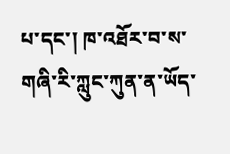པ་དང་། ཁ་འཐོར་བ་ས་གཞི་རི་ཀླུང་ཀུན་ན་ཡོད་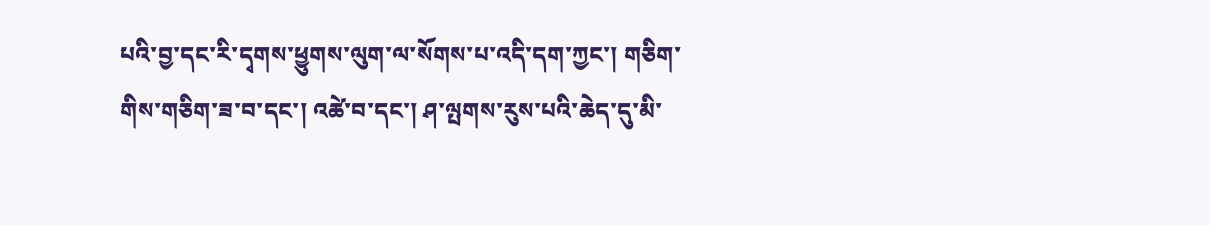པའི་བྱ་དང་རི་དྭགས་ཕྱུགས་ལུག་ལ་སོགས་པ་འདི་དག་ཀྱང་། གཅིག་གིས་གཅིག་ཟ་བ་དང་། འཚེ་བ་དང་། ཤ་ལྤགས་རུས་པའི་ཆེད་དུ་མི་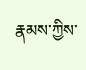རྣམས་ཀྱིས་